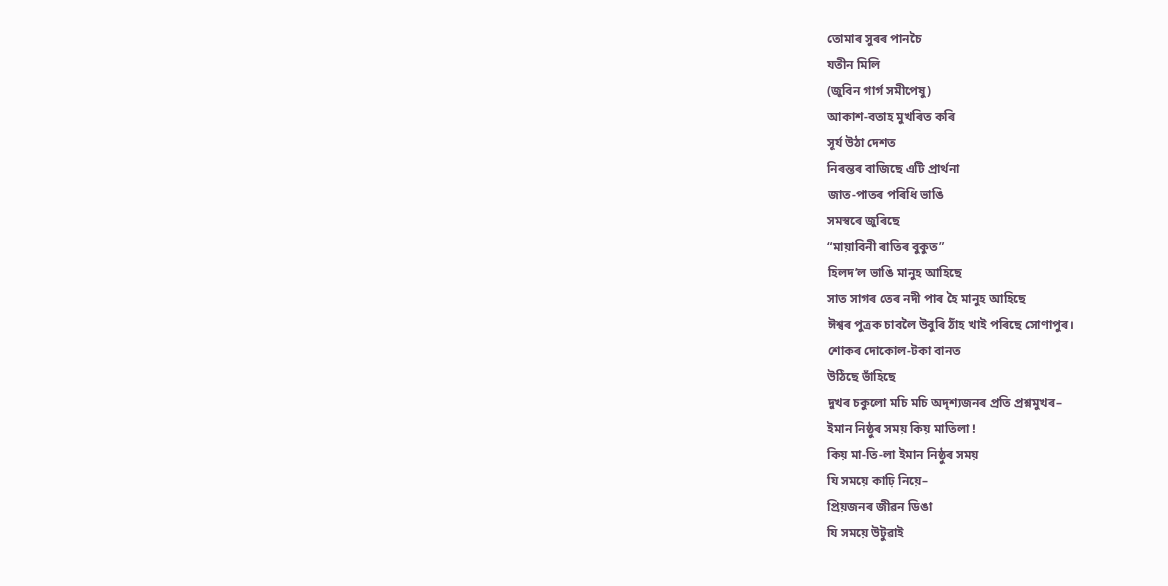তোমাৰ সুৰৰ পানচৈ
যতীন মিলি
(জুবিন গাৰ্গ সমীপেষু)
আকাশ-বতাহ মুখৰিত কৰি
সূৰ্য উঠা দেশত
নিৰন্তৰ বাজিছে এটি প্ৰাৰ্থনা
জাত-পাতৰ পৰিধি ভাঙি
সমস্বৰে জুৰিছে
“মায়াবিনী ৰাতিৰ বুকুত”
হিলদ’ল ভাঙি মানুহ আহিছে
সাত সাগৰ তেৰ নদী পাৰ হৈ মানুহ আহিছে
ঈশ্বৰ পুত্ৰক চাবলৈ উবুৰি ঠাঁহ খাই পৰিছে সোণাপুৰ।
শোকৰ দোকোল-টকা বানত
উঠিছে ভাঁহিছে
দুখৰ চকুলো মচি মচি অদৃশ্যজনৰ প্ৰতি প্ৰশ্নমুখৰ–
ইমান নিষ্ঠুৰ সময় কিয় মাতিলা !
কিয় মা-তি-লা ইমান নিষ্ঠুৰ সময়
যি সময়ে কাঢ়ি নিয়ে–
প্ৰিয়জনৰ জীৱন ডিঙা
যি সময়ে উটুৱাই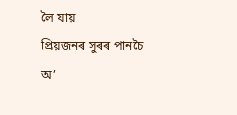লৈ যায়
প্ৰিয়জনৰ সুৰৰ পানচৈ
অ’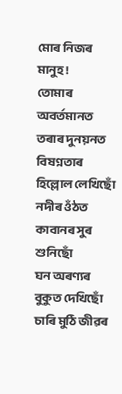মোৰ নিজৰ মানুহ!
তোমাৰ অবৰ্তমানত তৰাৰ দুনয়নত বিষণ্নতাৰ হিল্লোল লেখিছোঁ
নদীৰ ওঁঠত কাবানৰ সুৰ শুনিছোঁ
ঘন অৰণ্যৰ বুকুত দেখিছোঁ চাৰি মুঠি জীৱৰ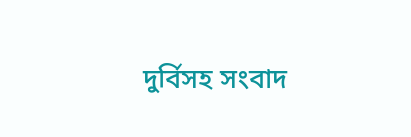দুৰ্বিসহ সংবাদ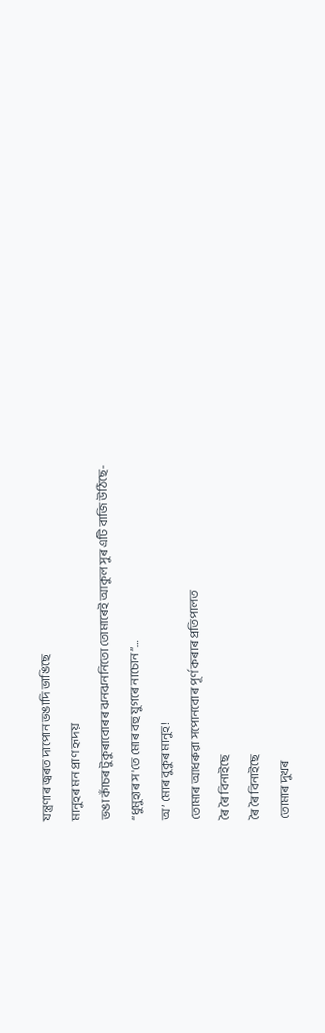যন্ত্ৰণাৰ জ্বৰত দাপোন ভঙাদি ভাঙিছে
মানুহৰ মন প্ৰাণ হৃদয়
ভঙা কাঁচৰ টুকুৰাবোৰৰ ঝনঝননিতো তোমাৰেই আকুল সুৰ এটি বাজি উঠিছে-
“ধুমুহাৰ স'তে মোৰ বহু যুগৰে নাচোন”…
অ’ মোৰ বুকুৰ মানুহ!
তোমাৰ আধৰুৱা সপোনবোৰ পূৰ্ণ কৰাৰ প্ৰতিপালত
ৰৈ ৰৈ বিনাইছে
ৰৈ ৰৈ বিনাইছে
তোমাৰ দুখৰ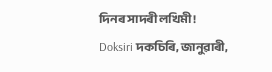দিনৰ সাদৰী লখিমী !
Doksiri দকচিৰি, জানুৱাৰী,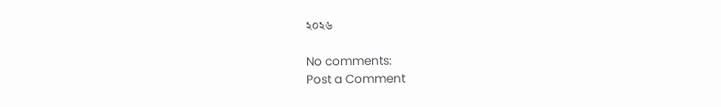২০২৬

No comments:
Post a Comment